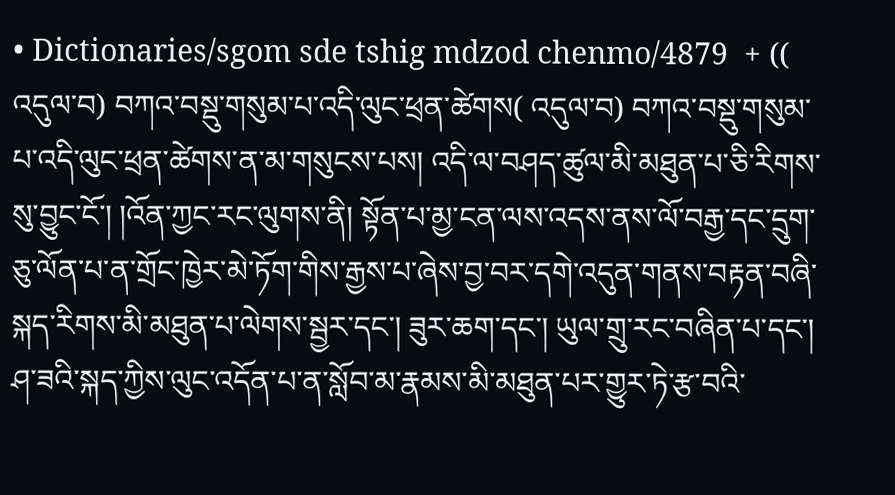• Dictionaries/sgom sde tshig mdzod chenmo/4879  + (( འདུལ་བ) བཀའ་བསྡུ་གསུམ་པ་འདི་ལུང་ཕྲན་ཚེགས( འདུལ་བ) བཀའ་བསྡུ་གསུམ་པ་འདི་ལུང་ཕྲན་ཚེགས་ན་མ་གསུངས་པས། འདི་ལ་བཤད་ཚུལ་མི་མཐུན་པ་ཅི་རིགས་སུ་བྱུང་ངོ་། །འོན་ཀྱང་རང་ལུགས་ནི། སྟོན་པ་མྱ་ངན་ལས་འདས་ནས་ལོ་བརྒྱ་དང་དྲུག་ཅུ་ལོན་པ་ན་གྲོང་ཁྱེར་མེ་ཏོག་གིས་རྒྱས་པ་ཞེས་བྱ་བར་དགེ་འདུན་གནས་བརྟན་བཞི་སྐད་རིགས་མི་མཐུན་པ་ལེགས་སྦྱར་དང་། ཟུར་ཆག་དང་། ཡུལ་གྲུ་རང་བཞིན་པ་དང་། ཤ་ཟའི་སྐད་ཀྱིས་ལུང་འདོན་པ་ན་སློབ་མ་རྣམས་མི་མཐུན་པར་གྱུར་ཏེ་རྩ་བའི་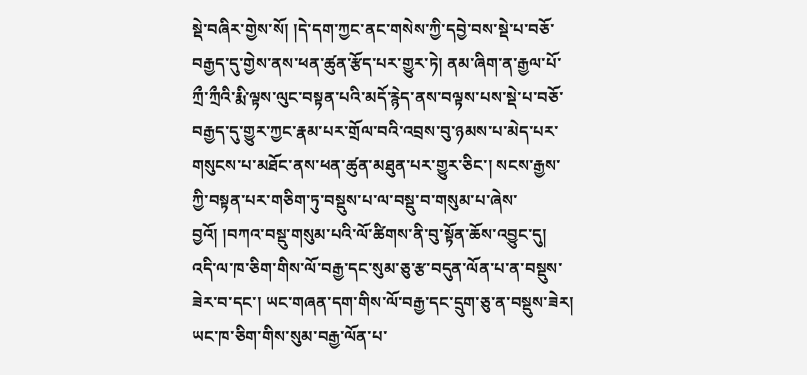སྡེ་བཞིར་གྱེས་སོ། །དེ་དག་ཀྱང་ནང་གསེས་ཀྱི་དབྱེ་བས་སྡེ་པ་བཅོ་བརྒྱད་དུ་གྱེས་ནས་ཕན་ཚུན་རྩོད་པར་གྱུར་ཏེ། ནམ་ཞིག་ན་རྒྱལ་པོ་ཀྲྀ་ཀྲྀའི་རྨི་ལྟས་ལུང་བསྟན་པའི་མདོ་རྙེད་ནས་བལྟས་པས་སྡེ་པ་བཅོ་བརྒྱད་དུ་གྱུར་ཀྱང་རྣམ་པར་གྲོལ་བའི་འབྲས་བུ་ཉམས་པ་མེད་པར་གསུངས་པ་མཐོང་ནས་ཕན་ཚུན་མཐུན་པར་གྱུར་ཅིང་། སངས་རྒྱས་ཀྱི་བསྟན་པར་གཅིག་ཏུ་བསྡུས་པ་ལ་བསྡུ་བ་གསུམ་པ་ཞེས་བྱའོ། །བཀའ་བསྡུ་གསུམ་པའི་ལོ་ཚིགས་ནི་བུ་སྟོན་ཆོས་འབྱུང་དུ། འདི་ལ་ཁ་ཅིག་གིས་ལོ་བརྒྱ་དང་སུམ་ཅུ་རྩ་བདུན་ལོན་པ་ན་བསྡུས་ཟེར་བ་དང་། ཡང་གཞན་དག་གིས་ལོ་བརྒྱ་དང་དྲུག་ཅུ་ན་བསྡུས་ཟེར། ཡང་ཁ་ཅིག་གིས་སུམ་བརྒྱ་ལོན་པ་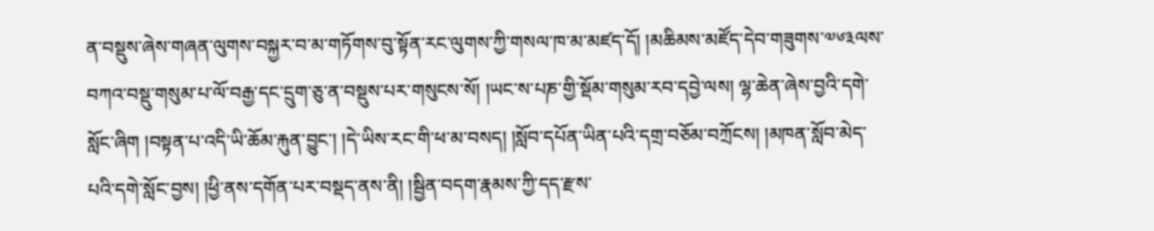ན་བསྡུས་ཞེས་གཞན་ལུགས་བསྐྱར་བ་མ་གཏོགས་བུ་སྟོན་རང་ལུགས་ཀྱི་གསལ་ཁ་མ་མཛད་དོ། །མཆིམས་མཛོད་དེབ་གཟུགས་༧༦༣ལས་བཀའ་བསྡུ་གསུམ་པ་ལོ་བརྒྱ་དང་དྲུག་ཅུ་ན་བསྡུས་པར་གསུངས་སོ། །ཡང་ས་པཎ་གྱི་སྡོམ་གསུམ་རབ་དབྱེ་ལས། ལྷ་ཆེན་ཞེས་བྱའི་དགེ་སློང་ཞིག །བསྟན་པ་འདི་ཡི་ཆོམ་རྐུན་བྱུང་། །དེ་ཡིས་རང་གི་ཕ་མ་བསད། །སློབ་དཔོན་ཡིན་པའི་དགྲ་བཅོམ་བཀྲོངས། །མཁན་སློབ་མེད་པའི་དགེ་སློང་བྱས། །ཕྱི་ནས་དགོན་པར་བསྡད་ནས་ནི། །སྦྱིན་བདག་རྣམས་ཀྱི་དད་རྫས་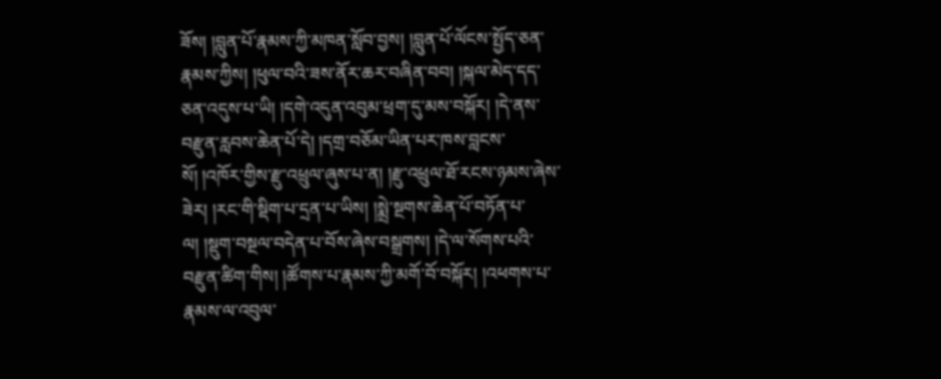ཟོས། །བླུན་པོ་རྣམས་ཀྱི་མཁན་སློབ་བྱས། །བླུན་པོ་ལོངས་སྤྱོད་ཅན་རྣམས་ཀྱིས། །ཕུལ་བའི་ཟས་ནོར་ཆར་བཞིན་བབ། །སྐལ་མེད་དད་ཅན་འདུས་པ་ཡི། །དགེ་འདུན་འབུམ་ཕྲག་དུ་མས་བསྐོར། །དེ་ནས་བརྫུན་རླབས་ཆེན་པོ་དེ། །དགྲ་བཅོམ་ཡིན་པར་ཁས་བླངས་སོ། །འཁོར་གྱིས་རྫུ་འཕྲུལ་ཞུས་པ་ན། །རྫུ་འཕྲུལ་ཐོ་རངས་ཉམས་ཞེས་ཟེར། །རང་གི་སྡིག་པ་དྲན་པ་ཡིས། །སྨྲེ་སྔགས་ཆེན་པོ་བཏོན་པ་ལ། །སྡུག་བསྔལ་བདེན་པ་བོས་ཞེས་བསྒྲགས། །དེ་ལ་སོགས་པའི་བརྫུན་ཚིག་གིས། །ཚོགས་པ་རྣམས་ཀྱི་མགོ་བོ་བསྐོར། །འཕགས་པ་རྣམས་ལ་འབུལ་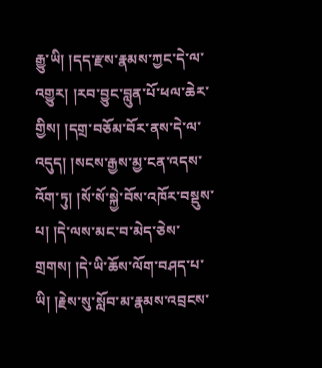རྒྱུ་ཡི། །དད་རྫས་རྣམས་ཀྱང་དེ་ལ་འགྱུར། །རབ་བྱུང་བླུན་པོ་ཕལ་ཆེར་གྱིས། །དགྲ་བཅོམ་བོར་ནས་དེ་ལ་འདུད། །སངས་རྒྱས་མྱ་ངན་འདས་འོག་ཏུ། །སོ་སོ་སྐྱེ་བོས་འཁོར་བསྡུས་པ། །དེ་ལས་མང་བ་མེད་ཅེས་གྲགས། །དེ་ཡི་ཆོས་ལོག་བཤད་པ་ཡི། །རྗེས་སུ་སློབ་མ་རྣམས་འབྲངས་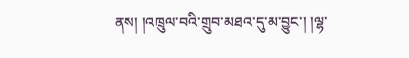ནས། །འཁྲུལ་བའི་གྲུབ་མཐའ་དུ་མ་བྱུང་། །ལྷ་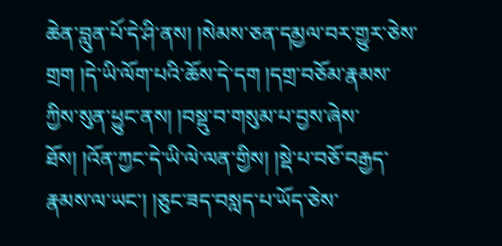ཆེན་བླུན་པོ་དེ་ཤི་ནས། །སེམས་ཅན་དམྱལ་བར་གྱུར་ཅེས་གྲག །དེ་ཡི་ལོག་པའི་ཆོས་དེ་དག །དགྲ་བཅོམ་རྣམས་ཀྱིས་སུན་ཕྱུང་ནས། །བསྡུ་བ་གསུམ་པ་བྱས་ཞེས་ཐོས། །འོན་ཀྱང་དེ་ཡི་ལེ་ལན་གྱིས། །སྡེ་པ་བཅོ་བརྒྱད་རྣམས་ལ་ཡང་། །ཅུང་ཟད་བསླད་པ་ཡོད་ཅེས་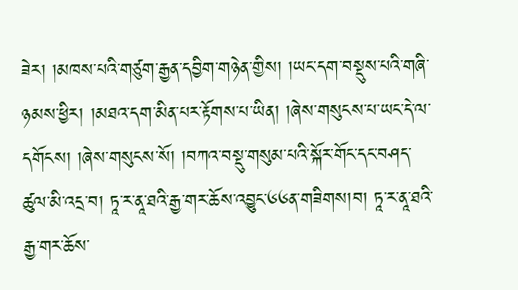ཟེར། །མཁས་པའི་གཙུག་རྒྱན་དབྱིག་གཉེན་གྱིས། །ཡང་དག་བསྡུས་པའི་གཞི་ཉམས་ཕྱིར། །མཐའ་དག་མིན་པར་རྟོགས་པ་ཡིན། །ཞེས་གསུངས་པ་ཡང་དེ་ལ་དགོངས། །ཞེས་གསུངས་སོ། །བཀའ་བསྡུ་གསུམ་པའི་སྐོར་གོང་དང་བཤད་ཚུལ་མི་འདྲ་བ། ཏཱ་ར་ནཱ་ཐའི་རྒྱ་གར་ཆོས་འབྱུང་༦༦ན་གཟིགས།བ། ཏཱ་ར་ནཱ་ཐའི་རྒྱ་གར་ཆོས་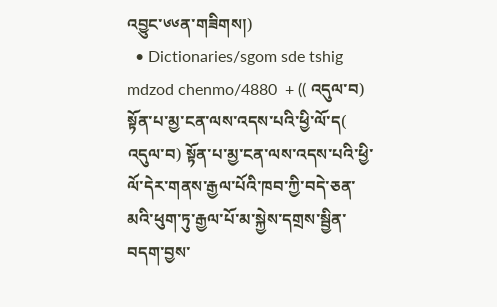འབྱུང་༦༦ན་གཟིགས།)
  • Dictionaries/sgom sde tshig mdzod chenmo/4880  + (( འདུལ་བ) སྟོན་པ་མྱ་ངན་ལས་འདས་པའི་ཕྱི་ལོ་ད( འདུལ་བ) སྟོན་པ་མྱ་ངན་ལས་འདས་པའི་ཕྱི་ལོ་དེར་གནས་རྒྱལ་པོའི་ཁབ་ཀྱི་བདེ་ཅན་མའི་ཕུག་ཏུ་རྒྱལ་པོ་མ་སྐྱེས་དགྲས་སྦྱིན་བདག་བྱས་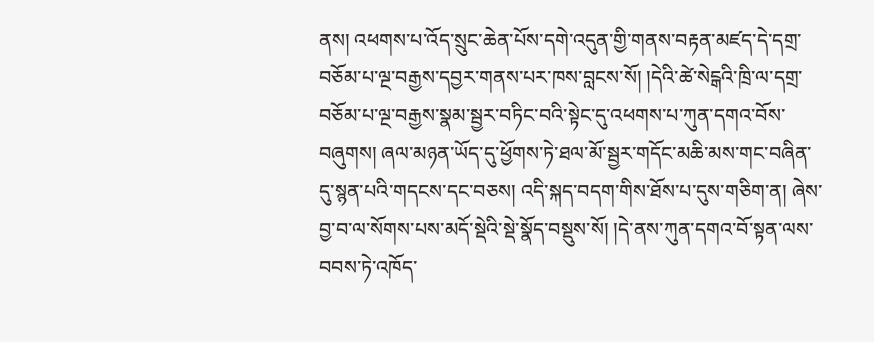ནས། འཕགས་པ་འོད་སྲུང་ཆེན་པོས་དགེ་འདུན་གྱི་གནས་བརྟན་མཛད་དེ་དགྲ་བཅོམ་པ་ལྔ་བརྒྱས་དབྱར་གནས་པར་ཁས་བླངས་སོ། །དེའི་ཚེ་སེངྒའི་ཁྲི་ལ་དགྲ་བཅོམ་པ་ལྔ་བརྒྱས་སྣམ་སྦྱར་བཏིང་བའི་སྟེང་དུ་འཕགས་པ་ཀུན་དགའ་བོས་བཞུགས། ཞལ་མཉན་ཡོད་དུ་ཕྱོགས་ཏེ་ཐལ་མོ་སྦྱར་གདོང་མཆི་མས་གང་བཞིན་དུ་སྙན་པའི་གདངས་དང་བཅས། འདི་སྐད་བདག་གིས་ཐོས་པ་དུས་གཅིག་ན། ཞེས་བྱ་བ་ལ་སོགས་པས་མདོ་སྡེའི་སྡེ་སྣོད་བསྡུས་སོ། །དེ་ནས་ཀུན་དགའ་བོ་སྟན་ལས་བབས་ཏེ་འཁོད་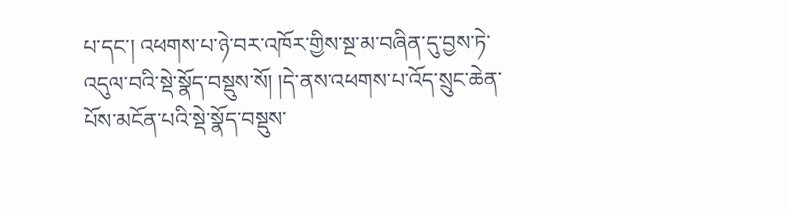པ་དང་། འཕགས་པ་ཉེ་བར་འཁོར་གྱིས་སྔ་མ་བཞིན་དུ་བྱས་ཏེ་འདུལ་བའི་སྡེ་སྣོད་བསྡུས་སོ། །དེ་ནས་འཕགས་པ་འོད་སྲུང་ཆེན་པོས་མངོན་པའི་སྡེ་སྣོད་བསྡུས་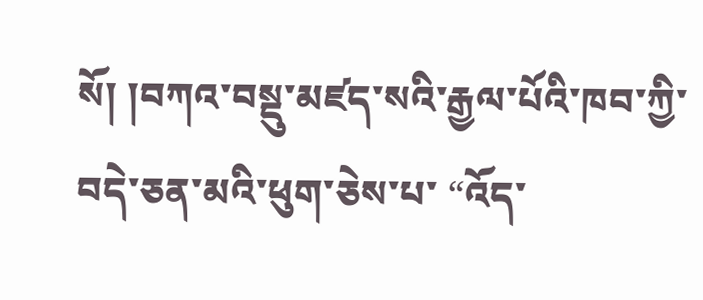སོ། །བཀའ་བསྡུ་མཛད་སའི་རྒྱལ་པོའི་ཁབ་ཀྱི་བདེ་ཅན་མའི་ཕུག་ཅེས་པ་ “འོད་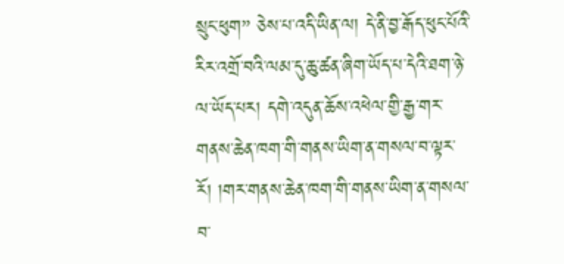སྲུང་ཕུག” ཅེས་པ་འདི་ཡིན་ལ། དེ་ནི་བྱ་རྒོད་ཕུང་པོའི་རིར་འགྲོ་བའི་ལམ་དུ་ཆུ་ཚན་ཞིག་ཡོད་པ་དེའི་ཐག་ཉེ་ལ་ཡོད་པར། དགེ་འདུན་ཆོས་འཕེལ་གྱི་རྒྱ་གར་གནས་ཆེན་ཁག་གི་གནས་ཡིག་ན་གསལ་བ་ལྟར་རོ། །གར་གནས་ཆེན་ཁག་གི་གནས་ཡིག་ན་གསལ་བ་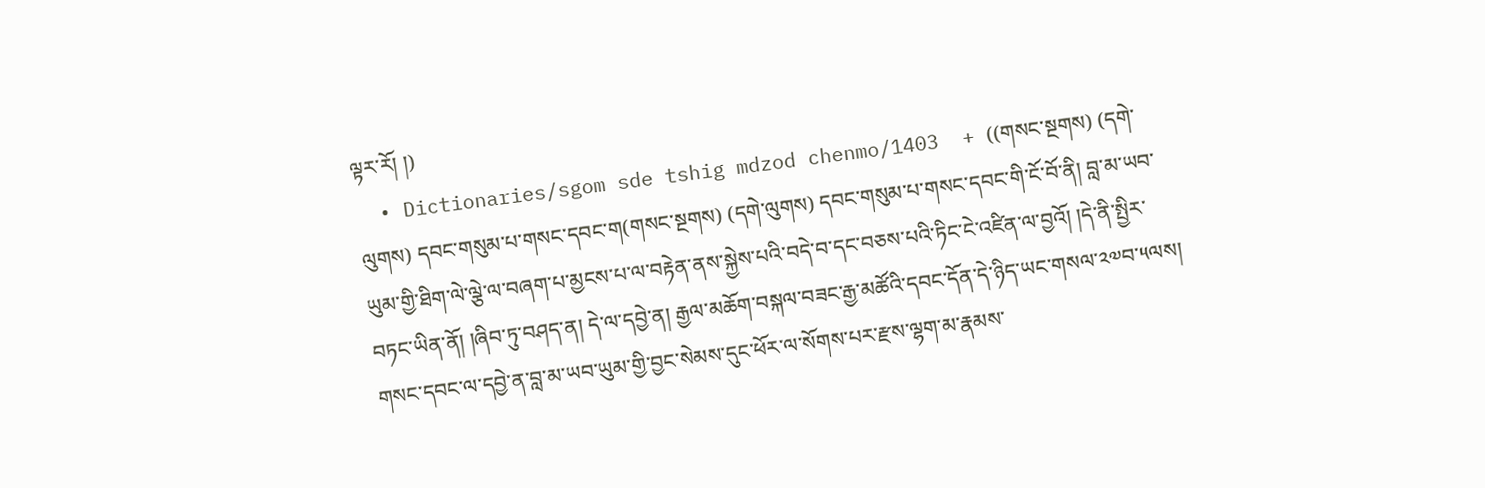ལྟར་རོ། །)
  • Dictionaries/sgom sde tshig mdzod chenmo/1403  + ((གསང་སྔགས) (དགེ་ལུགས) དབང་གསུམ་པ་གསང་དབང་ག(གསང་སྔགས) (དགེ་ལུགས) དབང་གསུམ་པ་གསང་དབང་གི་ངོ་བོ་ནི། བླ་མ་ཡབ་ཡུམ་གྱི་ཐིག་ལེ་ལྕེ་ལ་བཞག་པ་མྱངས་པ་ལ་བརྟེན་ནས་སྐྱེས་པའི་བདེ་བ་དང་བཅས་པའི་ཏིང་ངེ་འཛིན་ལ་བྱའོ། །དེ་ནི་སྤྱིར་བཏང་ཡིན་ནོ། །ཞིབ་ཏུ་བཤད་ན། དེ་ལ་དབྱེ་ན། རྒྱལ་མཆོག་བསྐལ་བཟང་རྒྱ་མཚོའི་དབང་དོན་དེ་ཉིད་ཡང་གསལ་༢༧བ་༥ལས། གསང་དབང་ལ་དབྱེ་ན་བླ་མ་ཡབ་ཡུམ་གྱི་བྱང་སེམས་དུང་ཕོར་ལ་སོགས་པར་རྫས་ལྷག་མ་རྣམས་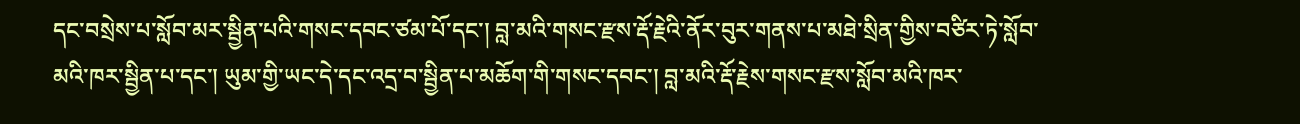དང་བསྲེས་པ་སློབ་མར་སྦྱིན་པའི་གསང་དབང་ཙམ་པོ་དང་། བླ་མའི་གསང་རྫས་རྡོ་རྗེའི་ནོར་བུར་གནས་པ་མཐེ་སྲིན་གྱིས་བཙིར་ཏེ་སློབ་མའི་ཁར་སྦྱིན་པ་དང་། ཡུམ་གྱི་ཡང་དེ་དང་འདྲ་བ་སྦྱིན་པ་མཆོག་གི་གསང་དབང་། བླ་མའི་རྡོ་རྗེས་གསང་རྫས་སློབ་མའི་ཁར་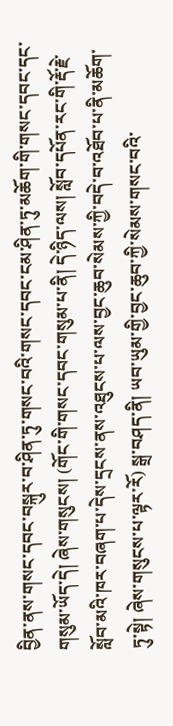བྱིན་ནས་གསང་དབང་བསྐུར་བ་ཤིན་ཏུ་གསང་བའི་གསང་དབང་ངམ་ཤིན་ཏུ་མཆོག་གི་གསང་དབང་དང་གསུམ་ཡོད་དེ། ཞེས་གསུངས། (གོང་གི་གསང་དབང་གསུམ་པ་ནི། དེ་ཉིད་ལས། སློབ་དཔོན་རང་གི་རྡོ་རྗེ་སློབ་མའི་ཁར་བཞག་པ་དེས་དྲངས་ནས་འཐུངས་པ་ལས་བྱང་ཆུབ་སེམས་ཀྱི་བདེ་བ་འཐོབ་པ་ནི་མཆོག་ཏུ་སྟེ། ཞེས་གསུངས་པ་ལྟར་རོ) སྒྲ་བཤད་ནི། ཡབ་ཡུམ་གྱི་བྱང་ཆུབ་ཀྱི་སེམས་གསང་བའི་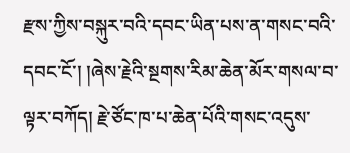རྫས་ཀྱིས་བསྐུར་བའི་དབང་ཡིན་པས་ན་གསང་བའི་དབང་ངོ་། །ཞེས་རྗེའི་སྔགས་རིམ་ཆེན་མོར་གསལ་བ་ལྟར་བཀོད། རྗེ་ཙོང་ཁ་པ་ཆེན་པོའི་གསང་འདུས་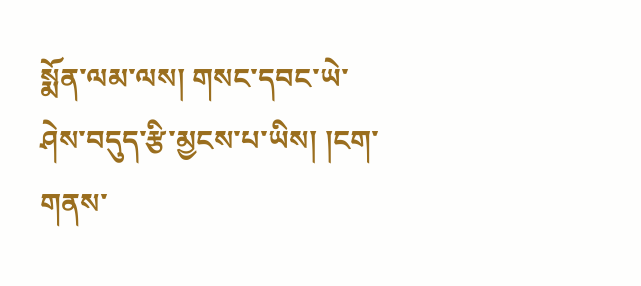སྨོན་ལམ་ལས། གསང་དབང་ཡེ་ཤེས་བདུད་རྩི་མྱངས་པ་ཡིས། །ངག་གནས་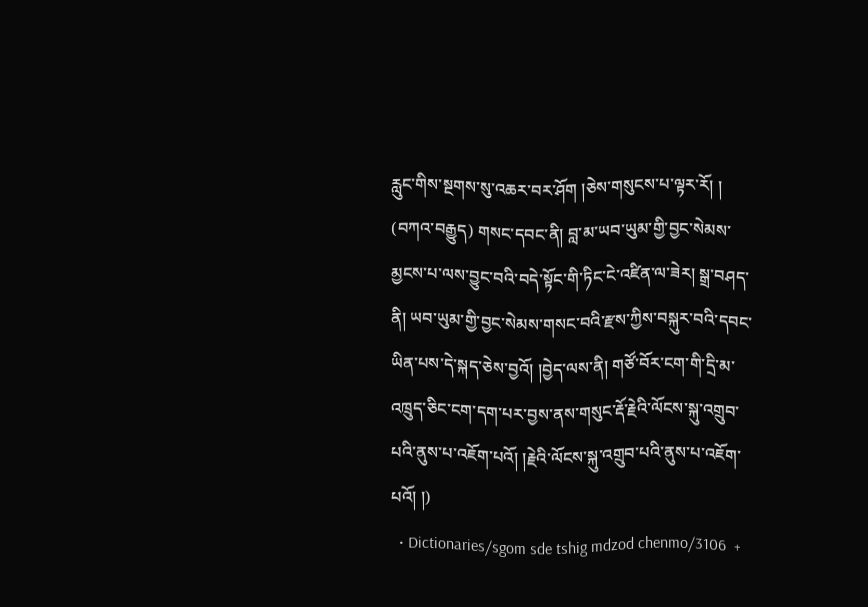རླུང་གིས་སྔགས་སུ་འཆར་བར་ཤོག །ཅེས་གསུངས་པ་ལྟར་རོ། ། (བཀའ་བརྒྱུད) གསང་དབང་ནི། བླ་མ་ཡབ་ཡུམ་གྱི་བྱང་སེམས་མྱངས་པ་ལས་བྱུང་བའི་བདེ་སྟོང་གི་ཏིང་ངེ་འཛིན་ལ་ཟེར། སྒྲ་བཤད་ནི། ཡབ་ཡུམ་གྱི་བྱང་སེམས་གསང་བའི་རྫས་ཀྱིས་བསྐུར་བའི་དབང་ཡིན་པས་དེ་སྐད་ཅེས་བྱའོ། །བྱེད་ལས་ནི། གཙོ་བོར་ངག་གི་དྲི་མ་འཁྲུད་ཅིང་ངག་དག་པར་བྱས་ནས་གསུང་རྡོ་རྗེའི་ལོངས་སྐུ་འགྲུབ་པའི་ནུས་པ་འཇོག་པའོ། །རྗེའི་ལོངས་སྐུ་འགྲུབ་པའི་ནུས་པ་འཇོག་པའོ། །)
  • Dictionaries/sgom sde tshig mdzod chenmo/3106  +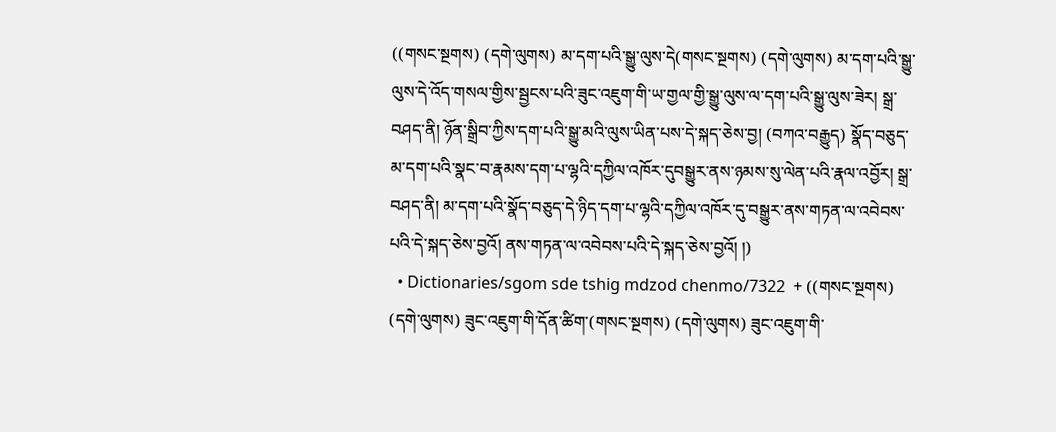((གསང་སྔགས) (དགེ་ལུགས) མ་དག་པའི་སྒྱུ་ལུས་དེ(གསང་སྔགས) (དགེ་ལུགས) མ་དག་པའི་སྒྱུ་ལུས་དེ་འོད་གསལ་གྱིས་སྦྱངས་པའི་ཟུང་འཇུག་གི་ཡ་གྱལ་གྱི་སྒྱུ་ལུས་ལ་དག་པའི་སྒྱུ་ལུས་ཟེར། སྒྲ་བཤད་ནི། ཉོན་སྒྲིབ་ཀྱིས་དག་པའི་སྒྱུ་མའི་ལུས་ཡིན་པས་དེ་སྐད་ཅེས་བྱ། (བཀའ་བརྒྱུད) སྣོད་བཅུད་མ་དག་པའི་སྣང་བ་རྣམས་དག་པ་ལྷའི་དཀྱིལ་འཁོར་དུབསྒྱུར་ནས་ཉམས་སུ་ལེན་པའི་རྣལ་འབྱོར། སྒྲ་བཤད་ནི། མ་དག་པའི་སྣོད་བཅུད་དེ་ཉིད་དག་པ་ལྷའི་དཀྱིལ་འཁོར་དུ་བསྒྱུར་ནས་གཏན་ལ་འབེབས་པའི་དེ་སྐད་ཅེས་བྱའོ། ནས་གཏན་ལ་འབེབས་པའི་དེ་སྐད་ཅེས་བྱའོ། །)
  • Dictionaries/sgom sde tshig mdzod chenmo/7322  + ((གསང་སྔགས) (དགེ་ལུགས) ཟུང་འཇུག་གི་དོན་ཚིག་(གསང་སྔགས) (དགེ་ལུགས) ཟུང་འཇུག་གི་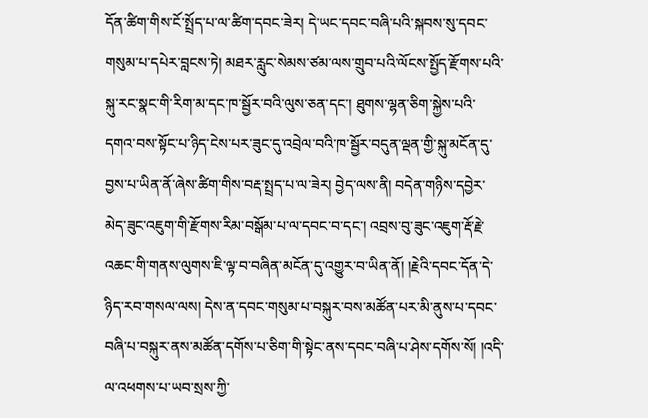དོན་ཚིག་གིས་ངོ་སྤྲོད་པ་ལ་ཚིག་དབང་ཟེར། དེ་ཡང་དབང་བཞི་པའི་སྐབས་སུ་དབང་གསུམ་པ་དཔེར་བླངས་ཏེ། མཐར་རླུང་སེམས་ཙམ་ལས་གྲུབ་པའི་ལོངས་སྤྱོད་རྫོགས་པའི་སྐུ་རང་སྣང་གི་རིག་མ་དང་ཁ་སྦྱོར་བའི་ལུས་ཅན་དང་། ཐུགས་ལྷན་ཅིག་སྐྱེས་པའི་དགའ་བས་སྟོང་པ་ཉིད་ངེས་པར་ཟུང་དུ་འབྲེལ་བའི་ཁ་སྦྱོར་བདུན་ལྡན་གྱི་སྐུ་མངོན་དུ་བྱས་པ་ཡིན་ནོ་ཞེས་ཚིག་གིས་བརྡ་སྤྲད་པ་ལ་ཟེར། བྱེད་ལས་ནི། བདེན་གཉིས་དབྱེར་མེད་ཟུང་འཇུག་གི་རྫོགས་རིམ་བསྒོམ་པ་ལ་དབང་བ་དང་། འབྲས་བུ་ཟུང་འཇུག་རྡོ་རྗེ་འཆང་གི་གནས་ལུགས་ཇི་ལྟ་བ་བཞིན་མངོན་དུ་འགྱུར་བ་ཡིན་ནོ། །རྗེའི་དབང་དོན་དེ་ཉིད་རབ་གསལ་ལས། དེས་ན་དབང་གསུམ་པ་བསྐུར་བས་མཚོན་པར་མི་ནུས་པ་དབང་བཞི་པ་བསྐུར་ནས་མཚོན་དགོས་པ་ཅིག་གི་སྟེང་ནས་དབང་བཞི་པ་ཤེས་དགོས་སོ། །འདི་ལ་འཕགས་པ་ཡབ་སྲས་ཀྱི་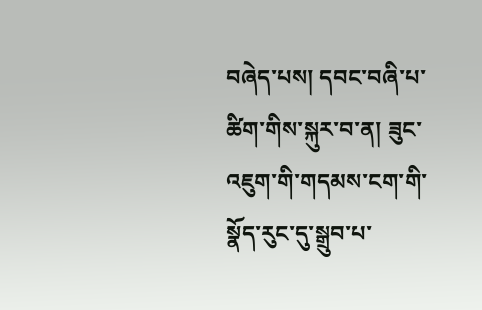བཞེད་པས། དབང་བཞི་པ་ཚིག་གིས་སྐུར་བ་ན། ཟུང་འཇུག་གི་གདམས་ངག་གི་སྣོད་རུང་དུ་སྒྲུབ་པ་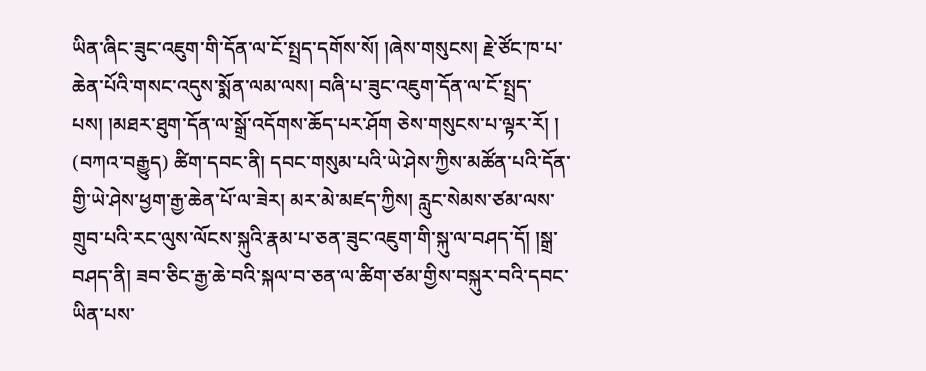ཡིན་ཞིང་ཟུང་འཇུག་གི་དོན་ལ་ངོ་སྤྲད་དགོས་སོ། །ཞེས་གསུངས། རྗེ་ཙོང་ཁ་པ་ཆེན་པོའི་གསང་འདུས་སྨོན་ལམ་ལས། བཞི་པ་ཟུང་འཇུག་དོན་ལ་ངོ་སྤྲད་པས། །མཐར་ཐུག་དོན་ལ་སྒྲོ་འདོགས་ཆོད་པར་ཤོག ཅེས་གསུངས་པ་ལྟར་རོ། ། (བཀའ་བརྒྱུད) ཚིག་དབང་ནི། དབང་གསུམ་པའི་ཡེ་ཤེས་ཀྱིས་མཚོན་པའི་དོན་གྱི་ཡེ་ཤེས་ཕྱག་རྒྱ་ཆེན་པོ་ལ་ཟེར། མར་མེ་མཛད་ཀྱིས། རླུང་སེམས་ཙམ་ལས་གྲུབ་པའི་རང་ལུས་ལོངས་སྐུའི་རྣམ་པ་ཅན་ཟུང་འཇུག་གི་སྐུ་ལ་བཤད་དོ། །སྒྲ་བཤད་ནི། ཟབ་ཅིང་རྒྱ་ཆེ་བའི་སྐལ་བ་ཅན་ལ་ཚིག་ཙམ་གྱིས་བསྐུར་བའི་དབང་ཡིན་པས་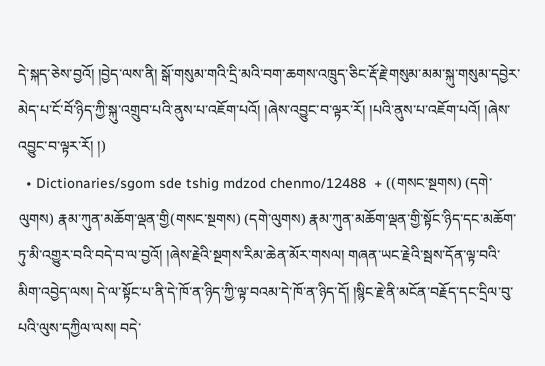དེ་སྐད་ཅེས་བྱའོ། །བྱེད་ལས་ནི། སྒོ་གསུམ་གའི་དྲི་མའི་བག་ཆགས་འཁྲུད་ཅིང་རྡོ་རྗེ་གསུམ་མམ་སྐུ་གསུམ་དབྱེར་མེད་པ་ངོ་བོ་ཉིད་ཀྱི་སྐུ་འགྲུབ་པའི་ནུས་པ་འཇོག་པའོ། །ཞེས་འབྱུང་བ་ལྟར་རོ། །པའི་ནུས་པ་འཇོག་པའོ། །ཞེས་འབྱུང་བ་ལྟར་རོ། །)
  • Dictionaries/sgom sde tshig mdzod chenmo/12488  + ((གསང་སྔགས) (དགེ་ལུགས) རྣམ་ཀུན་མཆོག་ལྡན་གྱི(གསང་སྔགས) (དགེ་ལུགས) རྣམ་ཀུན་མཆོག་ལྡན་གྱི་སྟོང་ཉིད་དང་མཆོག་ཏུ་མི་འགྱུར་བའི་བདེ་བ་ལ་བྱའོ། །ཞེས་རྗེའི་སྔགས་རིམ་ཆེན་མོར་གསལ། གཞན་ཡང་རྗེའི་སྦས་དོན་ལྟ་བའི་མིག་འབྱེད་ལས། དེ་ལ་སྟོང་པ་ནི་དེ་ཁོ་ན་ཉིད་ཀྱི་ལྟ་བའམ་དེ་ཁོ་ན་ཉིད་དོ། །སྙིང་རྗེ་ནི་མངོན་བརྗོད་དང་དྲིལ་བུ་པའི་ལུས་དཀྱིལ་ལས། བདེ་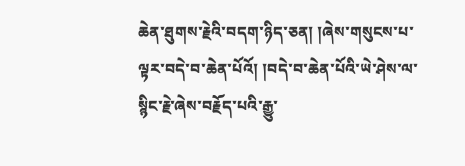ཆེན་ཐུགས་རྗེའི་བདག་ཉིད་ཅན། །ཞེས་གསུངས་པ་ལྟར་བདེ་བ་ཆེན་པོའོ། །བདེ་བ་ཆེན་པོའི་ཡེ་ཤེས་ལ་སྙིང་རྗེ་ཞེས་བརྗོད་པའི་རྒྱུ་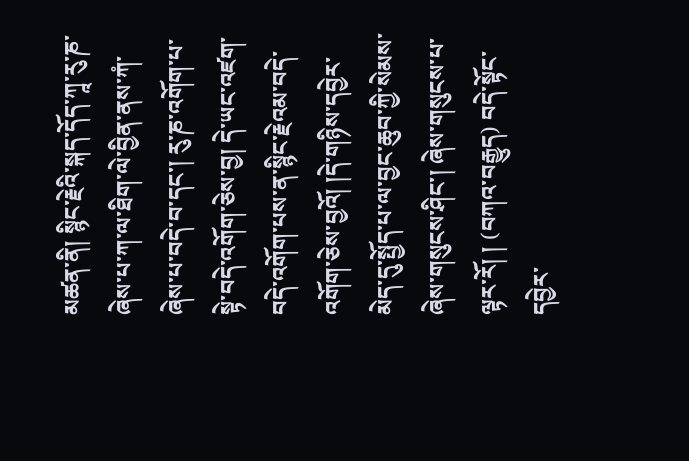མཚན་ནི། སྙིང་རྗེའི་སྐད་དོད་ཀཱ་རུ་ཎ་ཞེས་པ་ཀ་ལ་ཐིག་ལེ་བྱིན་ནས་ཀཾ་ཞེས་པ་བདེ་བ་དང་། རུ་ཎ་འགོག་པ་སྟེ་བདེ་འགོག་ཅེས་བྱ། དེ་ཡང་འཛག་བདེ་འགོག་པས་ན་སྙིང་རྗེའམ་བདེ་འགོག་ཅེས་བྱའོ། །དེ་གཉིས་དབྱེར་མེད་དུ་སྤྱོད་པ་ལ་བྱང་ཆུབ་ཀྱི་སེམས་ཞེས་གསུངས་ཤིང་། ཞེས་གསུངས་པ་ལྟར་རོ། ། (བཀའ་བརྒྱུད) བདེ་སྟོང་དབྱེར་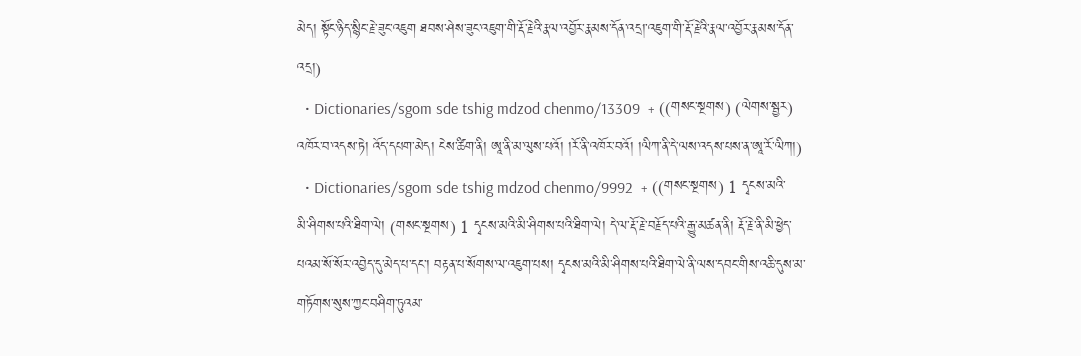མེད། སྟོང་ཉིད་སྙིང་རྗེ་ཟུང་འཇུག ཐབས་ཤེས་ཟུང་འཇུག་གི་རྡོ་རྗེའི་རྣལ་འབྱོར་རྣམས་དོན་འདྲ།་འཇུག་གི་རྡོ་རྗེའི་རྣལ་འབྱོར་རྣམས་དོན་འདྲ།)
  • Dictionaries/sgom sde tshig mdzod chenmo/13309  + ((གསང་སྔགས) (ལེགས་སྦྱར) འཁོར་བ་འདས་ཏེ། འོད་དཔག་མེད། ངེས་ཚིག་ནི། ཨཱ་ནི་མ་ལུས་པའོ། །རོ་ནི་འཁོར་བའོ། །ལིཀ་ནི་དེ་ལས་འདས་པས་ན་ཨཱ་རོ་ལིཀ།)
  • Dictionaries/sgom sde tshig mdzod chenmo/9992  + ((གསང་སྔགས) 1 དྭངས་མའི་མི་ཤིགས་པའི་ཐིག་ལེ། (གསང་སྔགས) 1 དྭངས་མའི་མི་ཤིགས་པའི་ཐིག་ལེ། དེ་ལ་རྡོ་རྗེ་བརྗོད་པའི་རྒྱུ་མཚན་ནི། རྡོ་རྗེ་ནི་མི་ཕྱེད་པའམ་སོ་སོར་འབྱེད་དུ་མེད་པ་དང་། བརྟན་པ་སོགས་ལ་འཇུག་པས། དྭངས་མའི་མི་ཤིགས་པའི་ཐིག་ལེ་ནི་ལས་དབང་གིས་འཆི་དུས་མ་གཏོགས་སུས་ཀྱང་བཤིག་ཏུའམ་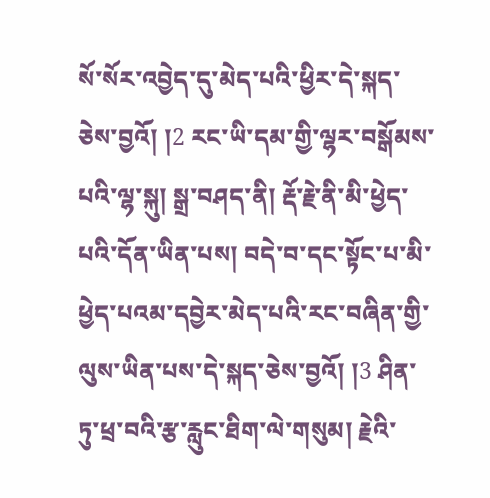སོ་སོར་འབྱེད་དུ་མེད་པའི་ཕྱིར་དེ་སྐད་ཅེས་བྱའོ། །2 རང་ཡི་དམ་གྱི་ལྷར་བསྒོམས་པའི་ལྷ་སྐུ། སྒྲ་བཤད་ནི། རྡོ་རྗེ་ནི་མི་ཕྱེད་པའི་དོན་ཡིན་པས། བདེ་བ་དང་སྟོང་པ་མི་ཕྱེད་པའམ་དབྱེར་མེད་པའི་རང་བཞིན་གྱི་ལུས་ཡིན་པས་དེ་སྐད་ཅེས་བྱའོ། །3 ཤིན་ཏུ་ཕྲ་བའི་རྩ་རླུང་ཐིག་ལེ་གསུམ། རྗེའི་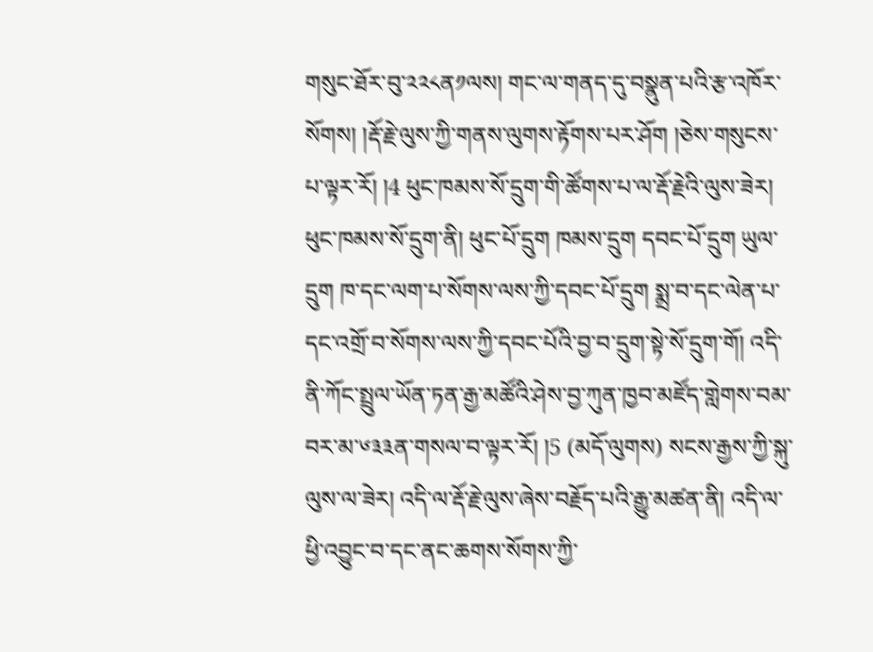གསུང་ཐོར་བུ་༢༢༨ན༡ལས། གང་ལ་གནད་དུ་བསྣུན་པའི་རྩ་འཁོར་སོགས། །རྡོ་རྗེ་ལུས་ཀྱི་གནས་ལུགས་རྟོགས་པར་ཤོག །ཅེས་གསུངས་པ་ལྟར་རོ། །4 ཕུང་ཁམས་སོ་དྲུག་གི་ཚོགས་པ་ལ་རྡོ་རྗེའི་ལུས་ཟེར། ཕུང་ཁམས་སོ་དྲུག་ནི། ཕུང་པོ་དྲུག ཁམས་དྲུག དབང་པོ་དྲུག ཡུལ་དྲུག ཁ་དང་ལག་པ་སོགས་ལས་ཀྱི་དབང་པོ་དྲུག སྨྲ་བ་དང་ལེན་པ་དང་འགྲོ་བ་སོགས་ལས་ཀྱི་དབང་པོའི་བྱ་བ་དྲུག་སྟེ་སོ་དྲུག་གོ། འདི་ནི་ཀོང་སྤྲུལ་ཡོན་ཏན་རྒྱ་མཚོའི་ཤེས་བྱ་ཀུན་ཁྱབ་མཛོད་གླེགས་བམ་བར་མ་༦༣༣ན་གསལ་བ་ལྟར་རོ། །5 (མདོ་ལུགས) སངས་རྒྱས་ཀྱི་སྐུ་ལུས་ལ་ཟེར། འདི་ལ་རྡོ་རྗེ་ལུས་ཞེས་བརྗོད་པའི་རྒྱུ་མཚན་ནི། འདི་ལ་ཕྱི་འབྱུང་བ་དང་ནང་ཆགས་སོགས་ཀྱི་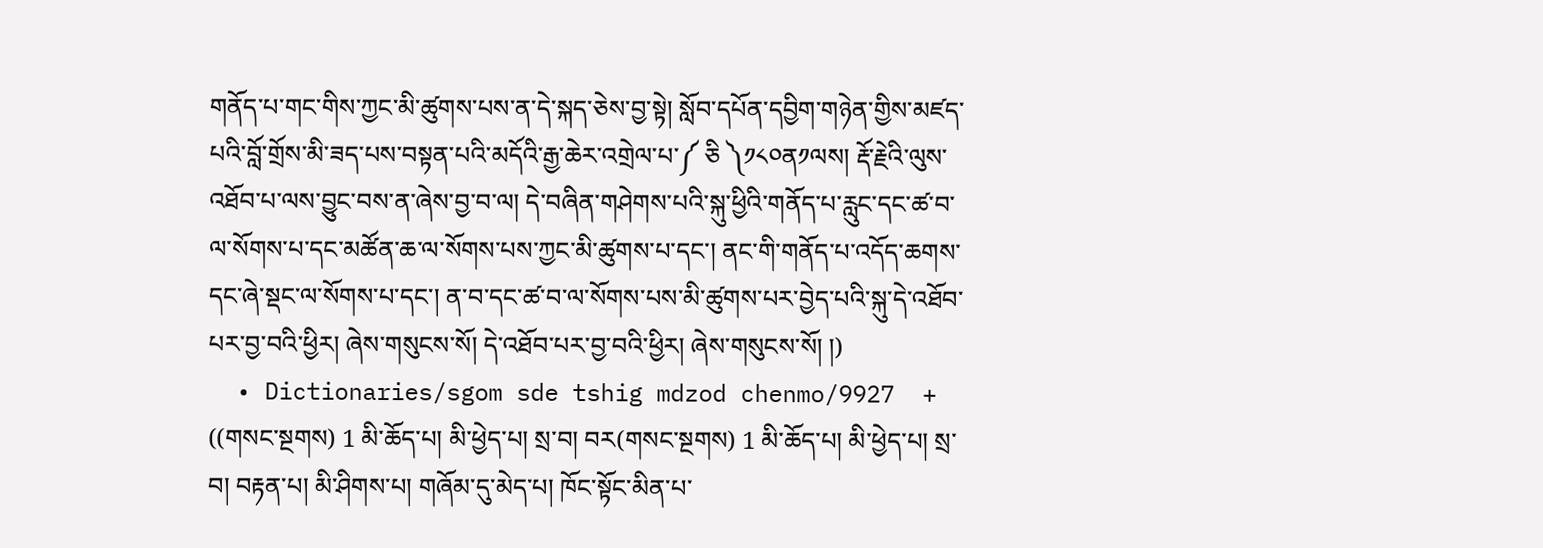གནོད་པ་གང་གིས་ཀྱང་མི་ཚུགས་པས་ན་དེ་སྐད་ཅེས་བྱ་སྟེ། སློབ་དཔོན་དབྱིག་གཉེན་གྱིས་མཛད་པའི་བློ་གྲོས་མི་ཟད་པས་བསྟན་པའི་མདོའི་རྒྱ་ཆེར་འགྲེལ་པ་༼ ཅི ༽༡༨༠ན༡ལས། རྡོ་རྗེའི་ལུས་འཐོབ་པ་ལས་བྱུང་བས་ན་ཞེས་བྱ་བ་ལ། དེ་བཞིན་གཤེགས་པའི་སྐུ་ཕྱིའི་གནོད་པ་རླུང་དང་ཚ་བ་ལ་སོགས་པ་དང་མཚོན་ཆ་ལ་སོགས་པས་ཀྱང་མི་ཚུགས་པ་དང་། ནང་གི་གནོད་པ་འདོད་ཆགས་དང་ཞེ་སྡང་ལ་སོགས་པ་དང་། ན་བ་དང་ཚ་བ་ལ་སོགས་པས་མི་ཚུགས་པར་བྱེད་པའི་སྐུ་དེ་འཐོབ་པར་བྱ་བའི་ཕྱིར། ཞེས་གསུངས་སོ། དེ་འཐོབ་པར་བྱ་བའི་ཕྱིར། ཞེས་གསུངས་སོ། །)
  • Dictionaries/sgom sde tshig mdzod chenmo/9927  + ((གསང་སྔགས) 1 མི་ཆོད་པ། མི་ཕྱེད་པ། སྲ་བ། བར(གསང་སྔགས) 1 མི་ཆོད་པ། མི་ཕྱེད་པ། སྲ་བ། བརྟན་པ། མི་ཤིགས་པ། གཞོམ་དུ་མེད་པ། ཁོང་སྟོང་མིན་པ་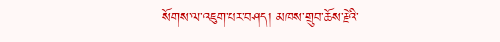སོགས་ལ་འཇུག་པར་བཤད། མཁས་གྲུབ་ཆོས་རྗེའི་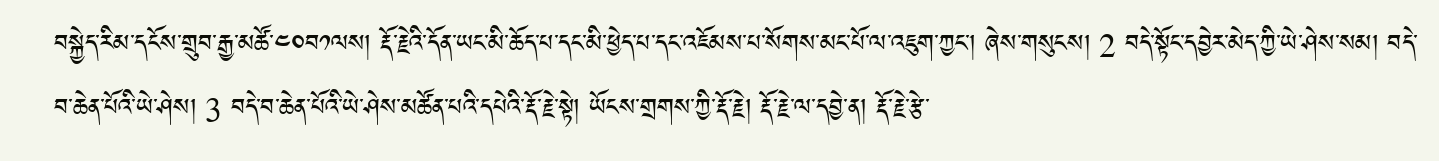བསྐྱེད་རིམ་དངོས་གྲུབ་རྒྱ་མཚོ་༤༠བ༡ལས། རྡོ་རྗེའི་དོན་ཡང་མི་ཆོད་པ་དང་མི་ཕྱེད་པ་དང་འཇོམས་པ་སོགས་མང་པོ་ལ་འཇུག་ཀྱང་། ཞེས་གསུངས། 2 བདེ་སྟོང་དབྱེར་མེད་ཀྱི་ཡེ་ཤེས་སམ། བདེ་བ་ཆེན་པོའི་ཡེ་ཤེས། 3 བདེ་བ་ཆེན་པོའི་ཡེ་ཤེས་མཚོན་པའི་དཔེའི་རྡོ་རྗེ་སྟེ། ཡོངས་གྲགས་ཀྱི་རྡོ་རྗེ། རྡོ་རྗེ་ལ་དབྱེ་ན། རྡོ་རྗེ་རྩེ་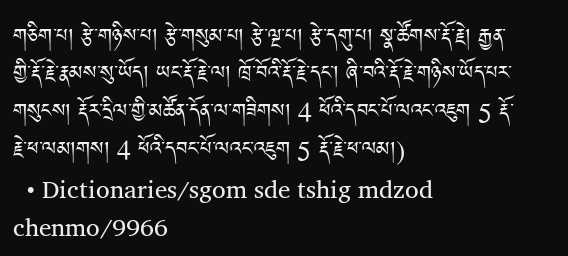གཅིག་པ། རྩེ་གཉིས་པ། རྩེ་གསུམ་པ། རྩེ་ལྔ་པ། རྩེ་དགུ་པ། སྣ་ཚོགས་རྡོ་རྗེ། རྒྱན་གྱི་རྡོ་རྗེ་རྣམས་སུ་ཡོད། ཡང་རྡོ་རྗེ་ལ། ཁྲོ་བོའི་རྡོ་རྗེ་དང་། ཞི་བའི་རྡོ་རྗེ་གཉིས་ཡོད་པར་གསུངས། རྡོར་དྲིལ་གྱི་མཚོན་དོན་ལ་གཟིགས། 4 ཕོའི་དབང་པོ་ལའང་འཇུག 5 རྡོ་རྗེ་ཕ་ལམ།གས། 4 ཕོའི་དབང་པོ་ལའང་འཇུག 5 རྡོ་རྗེ་ཕ་ལམ།)
  • Dictionaries/sgom sde tshig mdzod chenmo/9966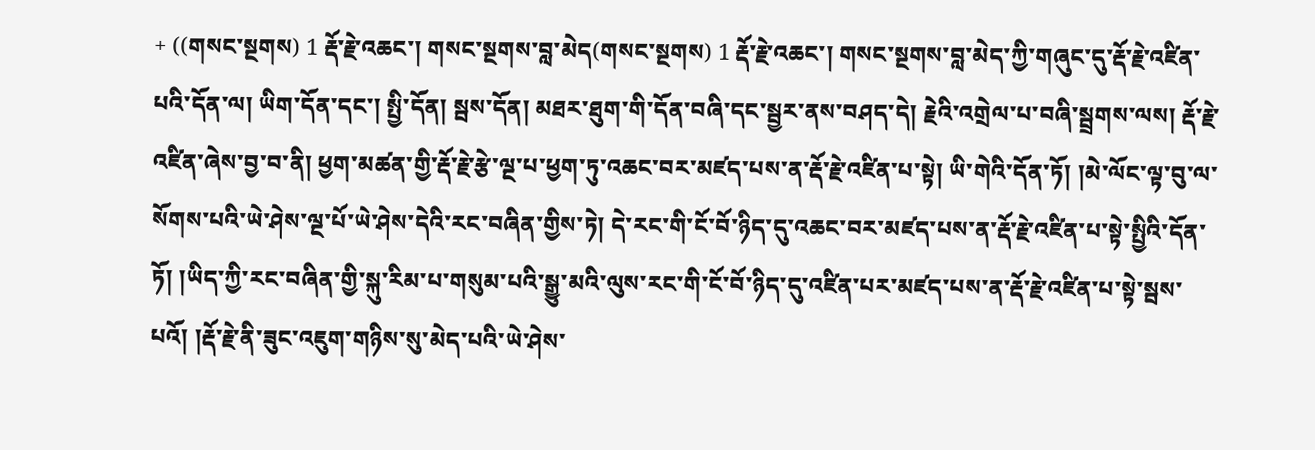+ ((གསང་སྔགས) 1 རྡོ་རྗེ་འཆང་། གསང་སྔགས་བླ་མེད(གསང་སྔགས) 1 རྡོ་རྗེ་འཆང་། གསང་སྔགས་བླ་མེད་ཀྱི་གཞུང་དུ་རྡོ་རྗེ་འཛིན་པའི་དོན་ལ། ཡིག་དོན་དང་། སྤྱི་དོན། སྦས་དོན། མཐར་ཐུག་གི་དོན་བཞི་དང་སྦྱར་ནས་བཤད་དེ། རྗེའི་འགྲེལ་པ་བཞི་སྦྲགས་ལས། རྡོ་རྗེ་འཛིན་ཞེས་བྱ་བ་ནི། ཕྱག་མཚན་གྱི་རྡོ་རྗེ་རྩེ་ལྔ་པ་ཕྱག་ཏུ་འཆང་བར་མཛད་པས་ན་རྡོ་རྗེ་འཛིན་པ་སྟེ། ཡི་གེའི་དོན་ཏོ། །མེ་ལོང་ལྟ་བུ་ལ་སོགས་པའི་ཡེ་ཤེས་ལྔ་པོ་ཡེ་ཤེས་དེའི་རང་བཞིན་གྱིས་ཏེ། དེ་རང་གི་ངོ་བོ་ཉིད་དུ་འཆང་བར་མཛད་པས་ན་རྡོ་རྗེ་འཛིན་པ་སྟེ་སྤྱིའི་དོན་ཏོ། །ཡིད་ཀྱི་རང་བཞིན་གྱི་སྐུ་རིམ་པ་གསུམ་པའི་སྒྱུ་མའི་ལུས་རང་གི་ངོ་བོ་ཉིད་དུ་འཛིན་པར་མཛད་པས་ན་རྡོ་རྗེ་འཛིན་པ་སྟེ་སྦས་པའོ། །རྡོ་རྗེ་ནི་ཟུང་འཇུག་གཉིས་སུ་མེད་པའི་ཡེ་ཤེས་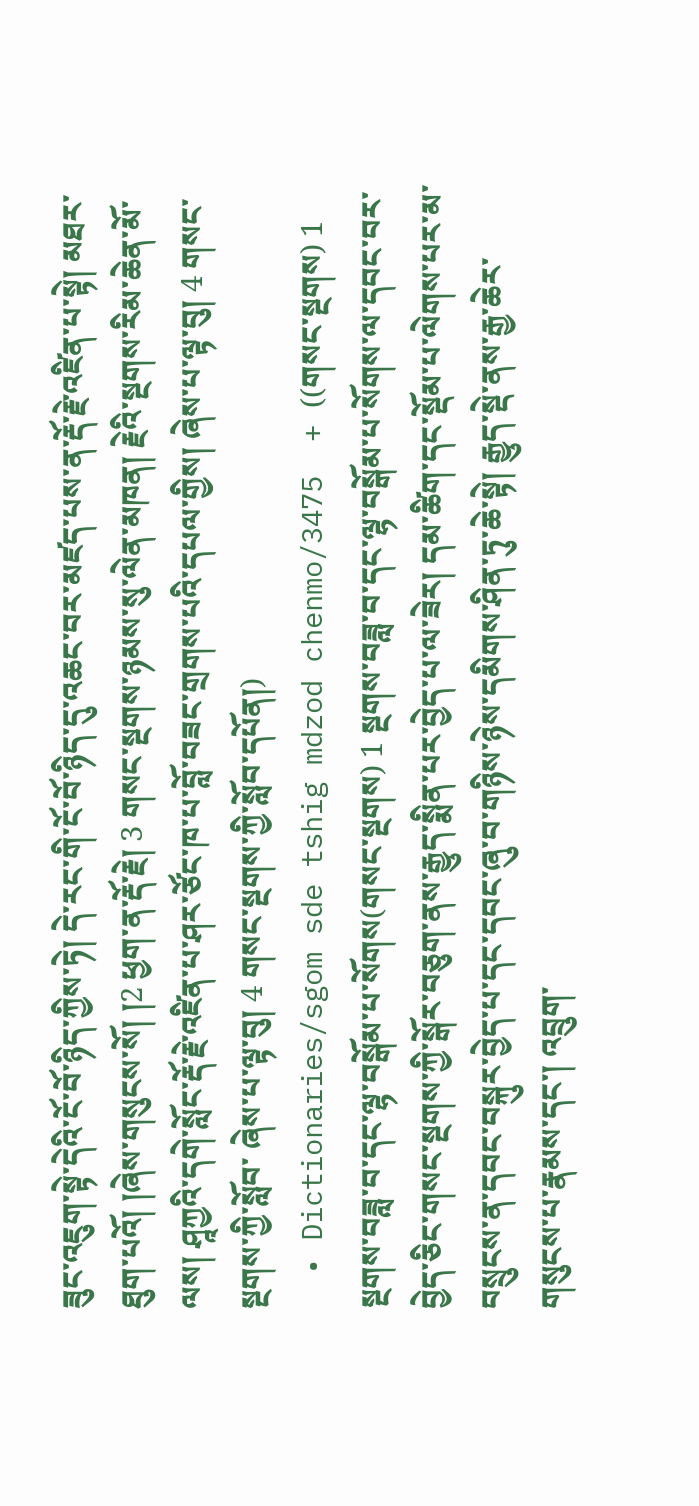ཟུང་འཇུག་སྟེ་དེའི་ངོ་བོ་ཉིད་ཀྱིས་ཏེ། དེ་རང་གི་ངོ་བོ་ཉིད་དུ་འཆང་བར་མཛད་པས་ན་རྡོ་རྗེ་འཛིན་པ་སྟེ། མཐར་ཐུག་པའོ། །ཞེས་གསུངས་སོ། །2 ཕྱག་ན་རྡོ་རྗེ། 3 གསང་སྔགས་ཉམས་སུ་ལེན་མཁན། རྗེའི་སྔགས་རིམ་ཆེན་མོ་ལས། ཤཱཀྱའི་དགེ་སློང་རྡོ་རྗེ་འཛིན་པ་ཤར་ཙོང་ཁ་པ་བློ་བཟང་གྲགས་པའི་དཔལ་གྱིས། ཞེས་པ་ལྟ་བུ། 4 གསང་སྔགས་ཀྱི་སློབ་ ཞེས་པ་ལྟ་བུ། 4 གསང་སྔགས་ཀྱི་སློབ་དཔོན།)
  • Dictionaries/sgom sde tshig mdzod chenmo/3475  + ((གསང་སྔགས) 1 སྔགས་བཟླ་བ་དང་ལྷ་བསྒོམ་པ་སོགས(གསང་སྔགས) 1 སྔགས་བཟླ་བ་དང་ལྷ་བསྒོམ་པ་སོགས་ལ་དབང་བར་བྱེད་ཅིང་གསང་སྔགས་ཀྱི་སྒོར་བཅུག་ནས་རྒྱུད་སྨིན་པར་བྱེད་པ་ལ་ཟེར། དམ་ཚིག་དང་སྡོམ་པ་ལེགས་པར་མ་བསྲུངས་ན་དབང་བསྐུར་བྱེད་པ་དང་དབང་ཞུ་བ་གཉིས་ཉེས་དམིགས་ཤིན་ཏུ་ཆེ་སྟེ། རྒྱུད་སྡེ་ནས་རྒྱ་ཆེར་གསུངས་པ་རྣམས་དང་། འབྲུག་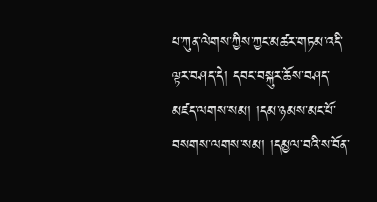པ་ཀུན་ལེགས་ཀྱིས་ཀྱང་མཚར་གཏམ་འདི་ལྟར་བཤད་དེ། དབང་བསྐུར་ཆོས་བཤད་མཛད་ལགས་སམ། །དམ་ཉམས་མང་པོ་བསགས་ལགས་སམ། །དམྱལ་བའི་ས་བོན་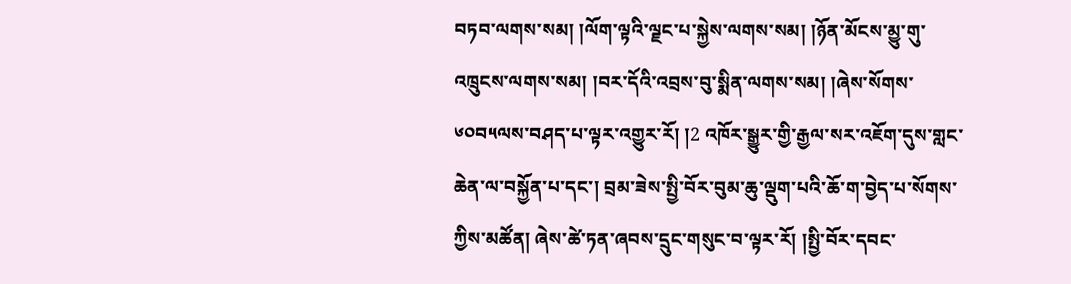བཏབ་ལགས་སམ། །ལོག་ལྟའི་ལྗང་པ་སྐྱེས་ལགས་སམ། །ཉོན་མོངས་མྱུ་གུ་འཁྲུངས་ལགས་སམ། །བར་དོའི་འབྲས་བུ་སྨིན་ལགས་སམ། །ཞེས་སོགས་༦༠བ༥ལས་བཤད་པ་ལྟར་འགྱུར་རོ། །2 འཁོར་སྒྱུར་གྱི་རྒྱལ་སར་འཇོག་དུས་གླང་ཆེན་ལ་བསྐྱོན་པ་དང་། བྲམ་ཟེས་སྤྱི་བོར་བུམ་ཆུ་ལྡུག་པའི་ཆོ་ག་བྱེད་པ་སོགས་ཀྱིས་མཚོན། ཞེས་ཚེ་ཏན་ཞབས་དྲུང་གསུང་བ་ལྟར་རོ། །སྤྱི་བོར་དབང་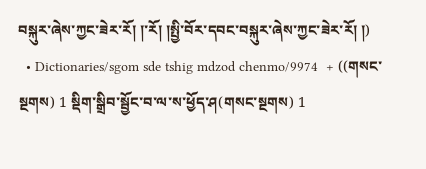བསྐུར་ཞེས་ཀྱང་ཟེར་རོ། །་རོ། །སྤྱི་བོར་དབང་བསྐུར་ཞེས་ཀྱང་ཟེར་རོ། །)
  • Dictionaries/sgom sde tshig mdzod chenmo/9974  + ((གསང་སྔགས) 1 སྡིག་སྒྲིབ་སྦྱོང་བ་ལ་ས་ཕྱོད་ཤ(གསང་སྔགས) 1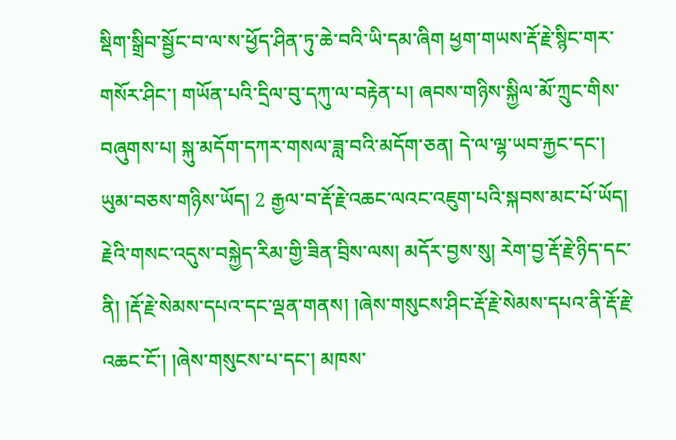སྡིག་སྒྲིབ་སྦྱོང་བ་ལ་ས་ཕྱོད་ཤིན་ཏུ་ཆེ་བའི་ཡི་དམ་ཞིག ཕྱག་གཡས་རྡོ་རྗེ་སྙིང་གར་གསོར་ཤིང་། གཡོན་པའི་དྲིལ་བུ་དཀུ་ལ་བརྟེན་པ། ཞབས་གཉིས་སྐྱིལ་མོ་ཀྲུང་གིས་བཞུགས་པ། སྐུ་མདོག་དཀར་གསལ་ཟླ་བའི་མདོག་ཅན། དེ་ལ་ལྷ་ཡབ་རྐྱང་དང་། ཡུམ་བཅས་གཉིས་ཡོད། 2 རྒྱལ་བ་རྡོ་རྗེ་འཆང་ལའང་འཇུག་པའི་སྐབས་མང་པོ་ཡོད། རྗེའི་གསང་འདུས་བསྐྱེད་རིམ་གྱི་ཟིན་བྲིས་ལས། མདོར་བྱས་སུ། རེག་བྱ་རྡོ་རྗེ་ཉིད་དང་ནི། །རྡོ་རྗེ་སེམས་དཔའ་དང་ལྡན་གནས། །ཞེས་གསུངས་ཤིང་རྡོ་རྗེ་སེམས་དཔའ་ནི་རྡོ་རྗེ་འཆང་ངོ་། །ཞེས་གསུངས་པ་དང་། མཁས་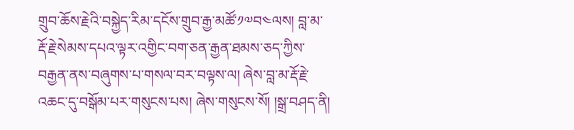གྲུབ་ཆོས་རྗེའི་བསྐྱེད་རིམ་དངོས་གྲུབ་རྒྱ་མཚོ་༡༧བ༤ལས། བླ་མ་རྡོ་རྗེ་སེམས་དཔའ་ལྟར་འགྱིང་བག་ཅན་རྒྱན་ཐམས་ཅད་ཀྱིས་བརྒྱན་ནས་བཞུགས་པ་གསལ་བར་བལྟས་ལ། ཞེས་བླ་མ་རྡོ་རྗེ་འཆང་དུ་བསྒོམ་པར་གསུངས་པས། ཞེས་གསུངས་སོ། །སྒྲ་བཤད་ནི།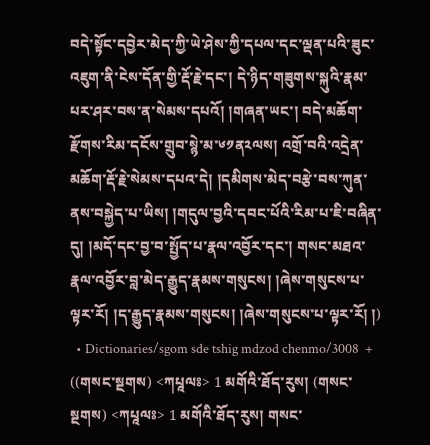བདེ་སྟོང་དབྱེར་མེད་ཀྱི་ཡེ་ཤེས་ཀྱི་དཔལ་དང་ལྡན་པའི་ཟུང་འཇུག་ནི་ངེས་དོན་གྱི་རྡོ་རྗེ་དང་། དེ་ཉིད་གཟུགས་སྐུའི་རྣམ་པར་ཤར་བས་ན་སེམས་དཔའོ། །གཞན་ཡང་། བདེ་མཆོག་རྫོགས་རིམ་དངོས་གྲུབ་སྙེ་མ་༦༡ན༢ལས། འགྲོ་བའི་འདྲེན་མཆོག་རྡོ་རྗེ་སེམས་དཔའ་དེ། །དམིགས་མེད་བརྩེ་བས་ཀུན་ནས་བསྐྱེད་པ་ཡིས། །གདུལ་བྱའི་དབང་པོའི་རིམ་པ་ཇི་བཞིན་དུ། །མདོ་དང་བྱ་བ་སྤྱོད་པ་རྣལ་འབྱོར་དང་། གསང་མཐའ་རྣལ་འབྱོར་བླ་མེད་རྒྱུད་རྣམས་གསུངས། །ཞེས་གསུངས་པ་ལྟར་རོ། །ད་རྒྱུད་རྣམས་གསུངས། །ཞེས་གསུངས་པ་ལྟར་རོ། །)
  • Dictionaries/sgom sde tshig mdzod chenmo/3008  + ((གསང་སྔགས) <ཀཔཱལཿ> 1 མགོའི་ཐོད་རུས། (གསང་སྔགས) <ཀཔཱལཿ> 1 མགོའི་ཐོད་རུས། གསང་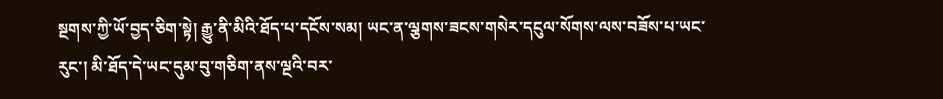སྔགས་ཀྱི་ཡོ་བྱད་ཅིག་སྟེ། རྒྱུ་ནི་མིའི་ཐོད་པ་དངོས་སམ། ཡང་ན་ལྕགས་ཟངས་གསེར་དངུལ་སོགས་ལས་བཟོས་པ་ཡང་རུང་། མི་ཐོད་དེ་ཡང་དུམ་བུ་གཅིག་ནས་ལྔའི་བར་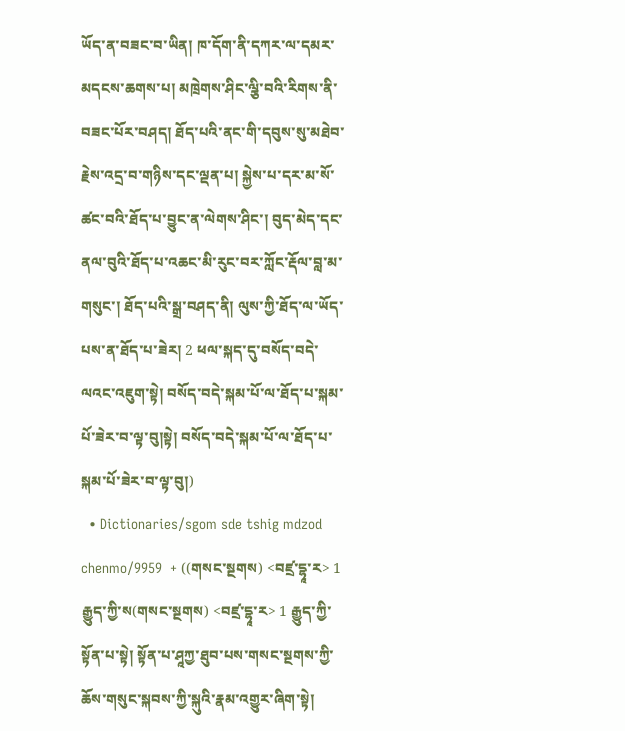ཡོད་ན་བཟང་བ་ཡིན། ཁ་དོག་ནི་དཀར་ལ་དམར་མདངས་ཆགས་པ། མཁྲེགས་ཤིང་ལྕི་བའི་རིགས་ནི་བཟང་པོར་བཤད། ཐོད་པའི་ནང་གི་དབུས་སུ་མཐེབ་རྗེས་འདྲ་བ་གཉིས་དང་ལྡན་པ། སྐྱེས་པ་དར་མ་སོ་ཚང་བའི་ཐོད་པ་བྱུང་ན་ལེགས་ཤིང་། བུད་མེད་དང་ནལ་བུའི་ཐོད་པ་འཆང་མི་རུང་བར་ཀློང་རྡོལ་བླ་མ་གསུང་། ཐོད་པའི་སྒྲ་བཤད་ནི། ལུས་ཀྱི་ཐོད་ལ་ཡོད་པས་ན་ཐོད་པ་ཟེར། 2 ཕལ་སྐད་དུ་བསོད་བདེ་ལའང་འཇུག་སྟེ། བསོད་བདེ་སྐམ་པོ་ལ་ཐོད་པ་སྐམ་པོ་ཟེར་བ་ལྟ་བུ།སྟེ། བསོད་བདེ་སྐམ་པོ་ལ་ཐོད་པ་སྐམ་པོ་ཟེར་བ་ལྟ་བུ།)
  • Dictionaries/sgom sde tshig mdzod chenmo/9959  + ((གསང་སྔགས) <བཛྲ་དྷཱ་ར> 1 རྒྱུད་ཀྱི་ས(གསང་སྔགས) <བཛྲ་དྷཱ་ར> 1 རྒྱུད་ཀྱི་སྟོན་པ་སྟེ། སྟོན་པ་ཤཱཀྱ་ཐུབ་པས་གསང་སྔགས་ཀྱི་ཆོས་གསུང་སྐབས་ཀྱི་སྐུའི་རྣམ་འགྱུར་ཞིག་སྟེ།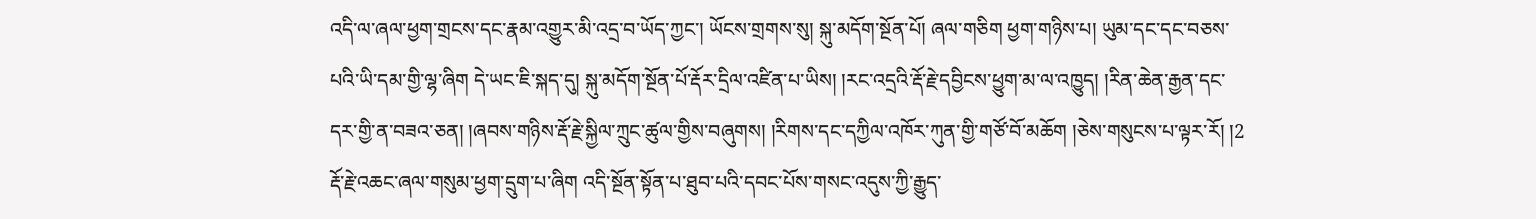འདི་ལ་ཞལ་ཕྱག་གྲངས་དང་རྣམ་འགྱུར་མི་འདྲ་བ་ཡོད་ཀྱང་། ཡོངས་གྲགས་སུ། སྐུ་མདོག་སྔོན་པོ། ཞལ་གཅིག ཕྱག་གཉིས་པ། ཡུམ་དང་དང་བཅས་པའི་ཡི་དམ་གྱི་ལྷ་ཞིག དེ་ཡང་ཇི་སྐད་དུ། སྐུ་མདོག་སྔོན་པོ་རྡོར་དྲིལ་འཛིན་པ་ཡིས། །རང་འདྲའི་རྡོ་རྗེ་དབྱིངས་ཕྱུག་མ་ལ་འཁྱུད། །རིན་ཆེན་རྒྱན་དང་དར་གྱི་ན་བཟའ་ཅན། །ཞབས་གཉིས་རྡོ་རྗེ་སྐྱིལ་ཀྲུང་ཚུལ་གྱིས་བཞུགས། །རིགས་དང་དཀྱིལ་འཁོར་ཀུན་གྱི་གཙོ་བོ་མཆོག །ཅེས་གསུངས་པ་ལྟར་རོ། །2 རྡོ་རྗེ་འཆང་ཞལ་གསུམ་ཕྱག་དྲུག་པ་ཞིག འདི་སྔོན་སྟོན་པ་ཐུབ་པའི་དབང་པོས་གསང་འདུས་ཀྱི་རྒྱུད་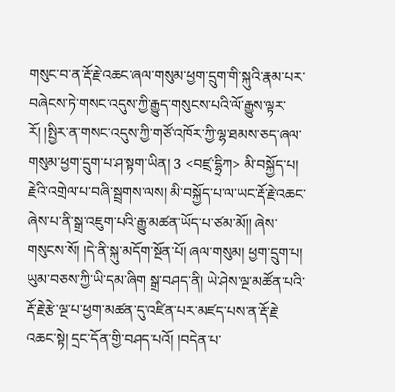གསུང་བ་ན་རྡོ་རྗེ་འཆང་ཞལ་གསུམ་ཕྱག་དྲུག་གི་སྐུའི་རྣམ་པར་བཞེངས་ཏེ་གསང་འདུས་ཀྱི་རྒྱུད་གསུངས་པའི་ལོ་རྒྱུས་ལྟར་རོ། །སྤྱིར་ན་གསང་འདུས་ཀྱི་གཙོ་འཁོར་ཀྱི་ལྷ་ཐམས་ཅད་ཞལ་གསུམ་ཕྱག་དྲུག་པ་ཤ་སྟག་ཡིན། 3 <བཛྲ་དྷྲིཀ> མི་བསྐྱོད་པ། རྗེའི་འགྲེལ་པ་བཞི་སྦྲགས་ལས། མི་བསྐྱོད་པ་ལ་ཡང་རྡོ་རྗེ་འཆང་ཞེས་པ་ནི་སྒྲ་འཇུག་པའི་རྒྱུ་མཚན་ཡོད་པ་ཙམ་མོ།། ཞེས་གསུངས་སོ། །དེ་ནི་སྐུ་མདོག་སྔོན་པོ། ཞལ་གསུམ། ཕྱག་དྲུག་པ། ཡུམ་བཅས་ཀྱི་ཡི་དམ་ཞིག སྒྲ་བཤད་ནི། ཡེ་ཤེས་ལྔ་མཚོན་པའི་རྡོ་རྗེ་རྩེ་ལྔ་པ་ཕྱག་མཚན་དུ་འཛིན་པར་མཛད་པས་ན་རྡོ་རྗེ་འཆང་སྟེ། དྲང་དོན་གྱི་བཤད་པའོ། །བདེན་པ་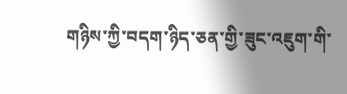གཉིས་ཀྱི་བདག་ཉིད་ཅན་གྱི་ཟུང་འཇུག་གི་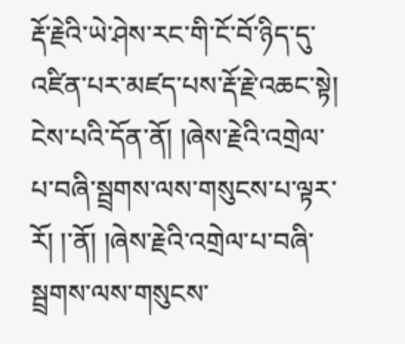རྡོ་རྗེའི་ཡེ་ཤེས་རང་གི་ངོ་བོ་ཉིད་དུ་འཛིན་པར་མཛད་པས་རྡོ་རྗེ་འཆང་སྟེ། ངེས་པའི་དོན་ནོ། །ཞེས་རྗེའི་འགྲེལ་པ་བཞི་སྦྲགས་ལས་གསུངས་པ་ལྟར་རོ། །་ནོ། །ཞེས་རྗེའི་འགྲེལ་པ་བཞི་སྦྲགས་ལས་གསུངས་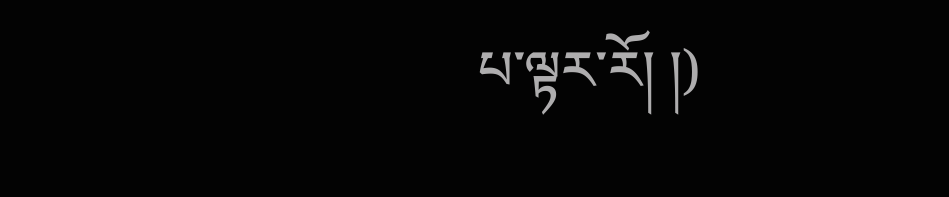པ་ལྟར་རོ། །)